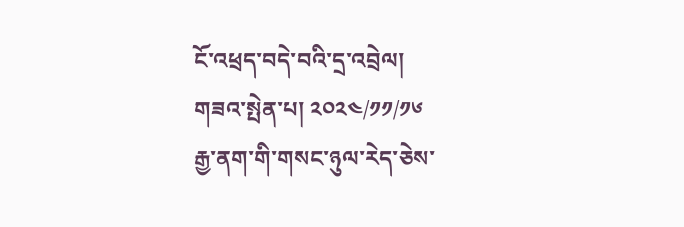ངོ་འཕྲད་བདེ་བའི་དྲ་འབྲེལ།
གཟའ་སྤེན་པ། ༢༠༢༤/༡༡/༡༦
རྒྱ་ནག་གི་གསང་ཉུལ་རེད་ཅེས་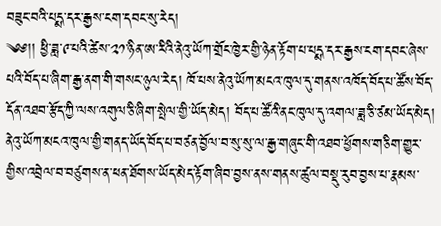བཟུང་བའི་པདྨ་དར་རྒྱས་ངག་དབང་སུ་རེད།
༄༅།། ཕྱི་ཟླ་༩་པའི་ཚེས་༢༡་ཉིན་ཨ་རིའི་ནེའུ་ཡོཀ་གྲོང་ཁྱེར་གྱི་ཉེན་རྟོག་པ་པདྨ་དར་རྒྱས་ངག་དབང་ཞེས་པའི་བོད་པ་ཞིག་རྒྱ་ནག་གི་གསང་ཉུལ་རེད། ཁོ་པས་ནེའུ་ཡོཀ་མངའ་ཁུལ་དུ་གནས་འཁོད་བོད་པ་ཚོས་བོད་དོན་འཐབ་རྩོད་ཀྱི་ལས་འགུལ་ཅི་ཞིག་སྤེལ་གྱི་ཡོད་མེད། བོད་པ་ཚོའི་ནང་ཁུལ་དུ་འགལ་ཟླ་ཅི་ཙམ་ཡོད་མེད། ནེའུ་ཡོཀ་མངའ་ཁུལ་གྱི་གནད་ཡོད་བོད་པ་བཙན་བྱོལ་བ་སུ་སུ་ལ་རྒྱ་གཞུང་གི་འཐབ་ཕྱོགས་གཅིག་གྱུར་གྱིས་འབྲེལ་བ་བཙུགས་ན་ཕན་ཐོགས་ཡོད་མེད་རྟོག་ཞིབ་བྱས་ནས་གནས་ཚུལ་བསྡུ་རུབ་བྱས་པ་རྣམས་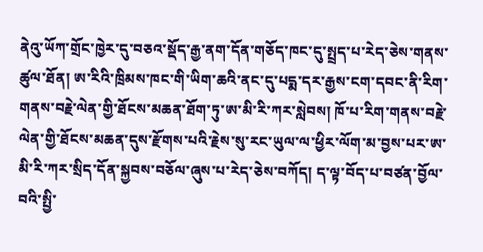ནེའུ་ཡོཀ་གྲོང་ཁྱེར་དུ་བཅའ་སྡོད་རྒྱ་ནག་དོན་གཅོད་ཁང་དུ་སྤྲད་པ་རེད་ཅེས་གནས་ཚུལ་ཐོན། ཨ་རིའི་ཁྲིམས་ཁང་གི་ཡིག་ཆའི་ནང་དུ་པདྨ་དར་རྒྱས་ངག་དབང་ནི་རིག་གནས་བརྗེ་ལེན་གྱི་ཐོངས་མཆན་ཐོག་ཏུ་ཨ་མི་རི་ཀར་སླེབས། ཁོ་པ་རིག་གནས་བརྗེ་ལེན་གྱི་ཐོངས་མཆན་དུས་རྫོགས་པའི་རྗེས་སུ་རང་ཡུལ་ལ་ཕྱིར་ལོག་མ་བྱས་པར་ཨ་མི་རི་ཀར་སྲིད་དོན་སྐྱབས་བཅོལ་ཞུས་པ་རེད་ཅེས་བཀོད། ད་ལྟ་བོད་པ་བཙན་བྱོལ་བའི་སྤྱི་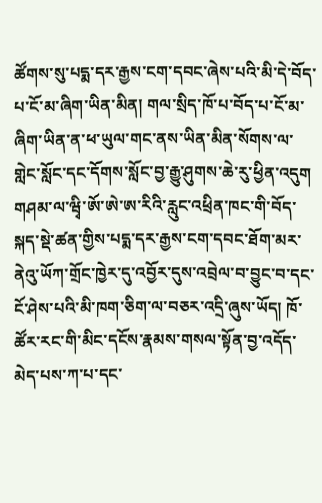ཚོགས་སུ་པདྨ་དར་རྒྱས་ངག་དབང་ཞེས་པའི་མི་དེ་བོད་པ་ངོ་མ་ཞིག་ཡིན་མིན། གལ་སྲིད་ཁོ་པ་བོད་པ་ངོ་མ་ཞིག་ཡིན་ན་ཕ་ཡུལ་གང་ནས་ཡིན་མིན་སོགས་ལ་གླེང་སློང་དང་དོགས་སློང་བྱ་རྒྱུ་ཤུགས་ཆེ་རུ་ཕྱིན་འདུག གཤམ་ལ་ཝྭི་ཨོ་ཨེ་ཨ་རིའི་རླུང་འཕྲིན་ཁང་གི་བོད་སྐད་སྡེ་ཚན་གྱིས་པདྨ་དར་རྒྱས་ངག་དབང་ཐོག་མར་ནེའུ་ཡོཀ་གྲོང་ཁྱེར་དུ་འབྱོར་དུས་འབྲེལ་བ་བྱུང་བ་དང་ངོ་ཤེས་པའི་མི་ཁག་ཅིག་ལ་བཅར་འདྲི་ཞུས་ཡོད། ཁོ་ཚོར་རང་གི་མིང་དངོས་རྣམས་གསལ་སྟོན་བྱ་འདོད་མེད་པས་ཀ་པ་དང་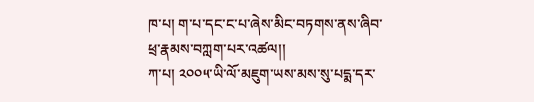ཁ་པ། ག་པ་དང་ང་པ་ཞེས་མིང་བཏགས་ནས་ཞིབ་ཕྲ་རྣམས་བཀླག་པར་འཚལ།།
ཀ་པ། ༢༠༠༥་ཡི་ལོ་མཇུག་ཡས་མས་སུ་པདྨ་དར་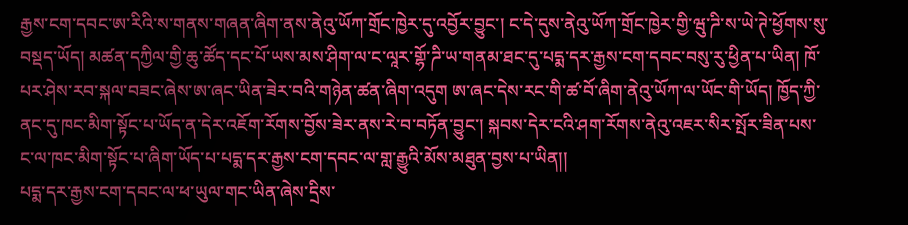རྒྱས་ངག་དབང་ཨ་རིའི་ས་གནས་གཞན་ཞིག་ནས་ནེའུ་ཡོཀ་གྲོང་ཁྱེར་དུ་འབྱོར་བྱུང་། ང་དེ་དུས་ནེའུ་ཡོཀ་གྲོང་ཁྱེར་གྱི་ཝུ་ཌི་ས་ཡེ་ཊེ་ཕྱོགས་སུ་བསྡད་ཡོད། མཚན་དཀྱིལ་གྱི་ཆུ་ཚོད་དང་པོ་ཡས་མས་ཤིག་ལ་ང་ལཱར་གྷོ་ཌི་ཡ་གནམ་ཐང་དུ་པདྨ་དར་རྒྱས་ངག་དབང་བསུ་རུ་ཕྱིན་པ་ཡིན། ཁོ་པར་ཤེས་རབ་སྐལ་བཟང་ཞེས་ཨ་ཞང་ཡིན་ཟེར་བའི་གཉེན་ཚན་ཞིག་འདུག ཨ་ཞང་དེས་རང་གི་ཚ་བོ་ཞིག་ནེའུ་ཡོཀ་ལ་ཡོང་གི་ཡོད། ཁྱོད་ཀྱི་ནང་དུ་ཁང་མིག་སྟོང་པ་ཡོད་ན་དེར་འཇོག་རོགས་བྱོས་ཟེར་ནས་རེ་བ་བཏོན་བྱུང་། སྐབས་དེར་ངའི་ཤག་རོགས་ནེའུ་འཇར་སིར་སྤོར་ཟིན་པས་ང་ལ་ཁང་མིག་སྟོང་པ་ཞིག་ཡོད་པ་པདྨ་དར་རྒྱས་ངག་དབང་ལ་གླ་རྒྱུའི་མོས་མཐུན་བྱས་པ་ཡིན།།
པདྨ་དར་རྒྱས་ངག་དབང་ལ་ཕ་ཡུལ་གང་ཡིན་ཞེས་དྲིས་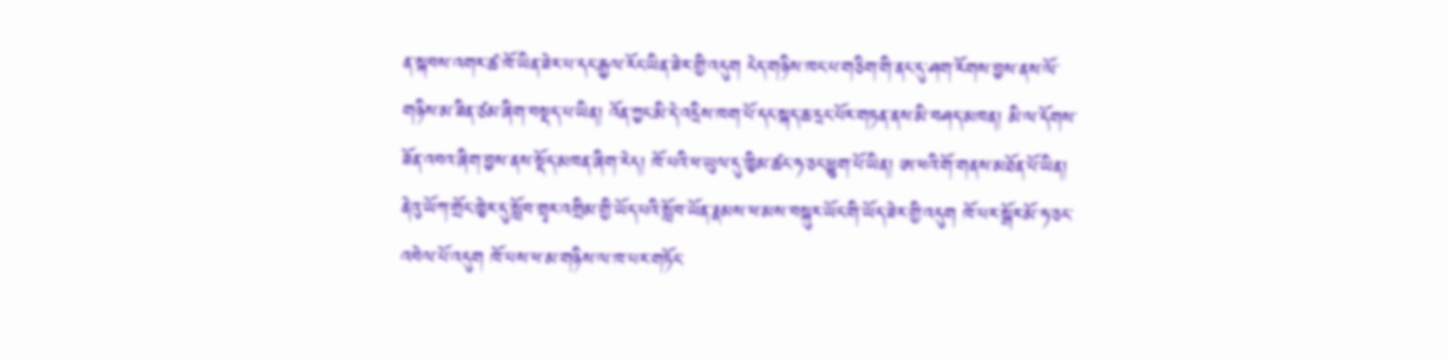ན་སྐབས་འགར་ཚ་ཁོ་ཡིན་ཟེར་པ་དང་རྒྱལ་རོང་ཡིན་ཟེར་གྱི་འདུག ངེད་གཉིས་ཁང་པ་གཅིག་གི་ནང་དུ་ཤག་རོགས་བྱས་ནས་ལོ་གཉིས་མ་ཟིན་ཙམ་ཞིག་བསྡད་པ་ཡིན། འོན་ཀྱང་མི་དེ་འདྲིས་ཁག་པོ་དང་སྐད་ཆ་དྲང་པོར་གཏན་ནས་མི་བཤད་མཁན། མི་ལ་དོགས་ཟོན་འབའ་ཞིག་བྱས་ནས་སྡོད་མཁན་ཞིག་རེད། ཁོ་པའི་ཕ་ཡུལ་དུ་ཁྱིམ་ཚང་ཧ་ཅང་ཕྱུག་པོ་ཡིན། ཨ་ཕའི་གོ་གནས་མཐོན་པོ་ཡིན། ནེའུ་ཡོཀ་གྲོང་ཁྱེར་དུ་སློབ་གྲྭར་འགྲིམ་གྱི་ཡོད་པའི་སློབ་ཡོན་རྣམས་ཕ་མས་བསྐུར་ཡོང་གི་ཡོད་ཟེར་གྱི་འདུག ཁོ་པར་སྒོར་མོ་ཧ་ཅང་འབེལ་པོ་འདུག ཁོ་པས་ཕ་མ་གཉིས་ལ་ཁ་པར་གཏོང་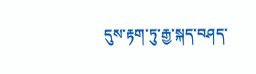དུས་རྟག་ཏུ་རྒྱ་སྐད་བཤད་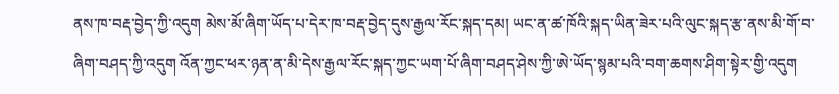ནས་ཁ་བརྡ་བྱེད་ཀྱི་འདུག མེས་མོ་ཞིག་ཡོད་པ་དེར་ཁ་བརྡ་བྱེད་དུས་རྒྱལ་རོང་སྐད་དམ། ཡང་ན་ཚ་ཁོའི་སྐད་ཡིན་ཟེར་པའི་ལུང་སྐད་རྩ་ནས་མི་གོ་བ་ཞིག་བཤད་ཀྱི་འདུག འོན་ཀྱང་ཕར་ཉན་ན་མི་དེས་རྒྱལ་རོང་སྐད་ཀྱང་ཡག་པོ་ཞིག་བཤད་ཤེས་ཀྱི་ཨེ་ཡོད་སྙམ་པའི་བག་ཆགས་ཤིག་སྟེར་གྱི་འདུག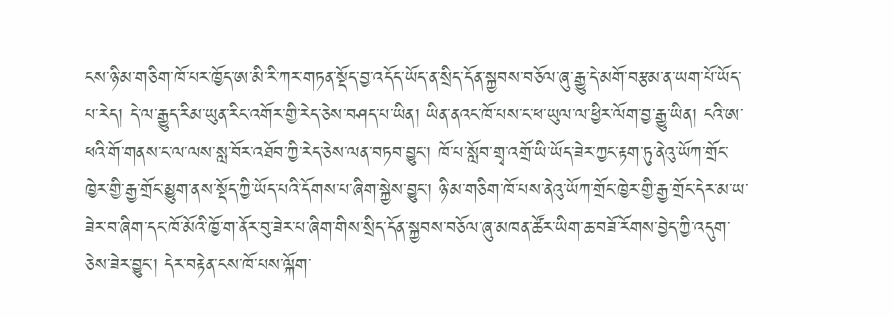ངས་ཉི་མ་གཅིག་ཁོ་པར་ཁྱོད་ཨ་མི་རི་ཀར་གཏན་སྡོད་བྱ་འདོད་ཡོད་ན་སྲིད་དོན་སྐྱབས་བཅོལ་ཞུ་རྒྱུ་དེ་མགོ་བརྩམ་ན་ཡག་པོ་ཡོད་པ་རེད། དེ་ལ་རྒྱུད་རིམ་ཡུན་རིང་འགོར་གྱི་རེད་ཅེས་བཤད་པ་ཡིན། ཡིན་ནའང་ཁོ་པས་ང་ཕ་ཡུལ་ལ་ཕྱིར་ལོག་བྱ་རྒྱུ་ཡིན། ངའི་ཨ་ཕའི་གོ་གནས་ང་ལ་ལས་སླ་བོར་འཐོབ་ཀྱི་རེད་ཅེས་ལན་བཏབ་བྱུང་། ཁོ་པ་སློབ་གྲྭ་འགྲོ་ཡི་ཡོད་ཟེར་ཀྱང་རྟག་ཏུ་ནེའུ་ཡོཀ་གྲོང་ཁྱེར་གྱི་རྒྱ་གྲོང་མྱུག་ནས་སྡོད་ཀྱི་ཡོད་པའི་དོགས་པ་ཞིག་སྐྱེས་བྱུང་། ཉི་མ་གཅིག་ཁོ་པས་ནེའུ་ཡོཀ་གྲོང་ཁྱེར་གྱི་རྒྱ་གྲོང་དེར་མ་ཡ་ཟེར་བ་ཞིག་དང་ཁོ་མོའི་ཁྱོ་ག་ནོར་བུ་ཟེར་པ་ཞིག་གིས་སྲིད་དོན་སྐྱབས་བཅོལ་ཞུ་མཁན་ཚོར་ཡིག་ཆ་བཟོ་རོགས་བྱེད་ཀྱི་འདུག་ཅེས་ཟེར་བྱུང་། དེར་བརྟེན་ངས་ཁོ་པས་ལྐོག་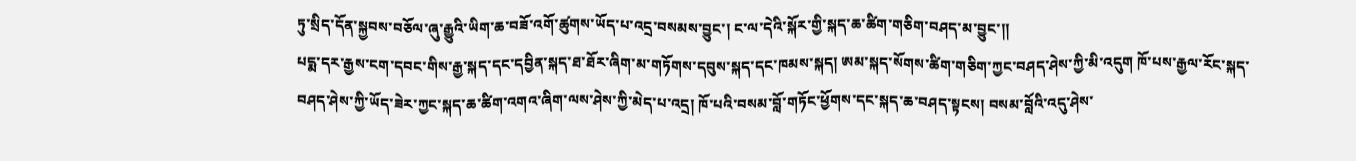ཏུ་སྲིད་དོན་སྐྱབས་བཅོལ་ཞུ་རྒྱུའི་ཡིག་ཆ་བཟོ་འགོ་ཚུགས་ཡོད་པ་འདྲ་བསམས་བྱུང་། ང་ལ་དེའི་སྐོར་གྱི་སྐད་ཆ་ཚིག་གཅིག་བཤད་མ་བྱུང་།།
པདྨ་དར་རྒྱས་ངག་དབང་གིས་རྒྱ་སྐད་དང་དབྱིན་སྐད་ཐ་ཐོར་ཞིག་མ་གཏོགས་དབུས་སྐད་དང་ཁམས་སྐད། ཨམ་སྐད་སོགས་ཚིག་གཅིག་ཀྱང་བཤད་ཤེས་ཀྱི་མི་འདུག ཁོ་པས་རྒྱལ་རོང་སྐད་བཤད་ཤེས་ཀྱི་ཡོད་ཟེར་ཀྱང་སྐད་ཆ་ཚིག་འགའ་ཞིག་ལས་ཤེས་ཀྱི་མེད་པ་འདྲ། ཁོ་པའི་བསམ་བློ་གཏོང་ཕྱོགས་དང་སྐད་ཆ་བཤད་སྟངས། བསམ་བློའི་འདུ་ཤེས་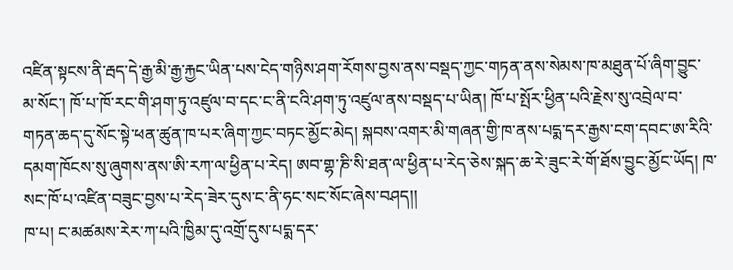འཛིན་སྟངས་ནི་རྦད་དེ་རྒྱ་མི་རྒྱ་རྐྱང་ཡིན་པས་ངེད་གཉིས་ཤག་རོགས་བྱས་ནས་བསྡད་ཀྱང་གཏན་ནས་སེམས་ཁ་མཐུན་པོ་ཞིག་བྱུང་མ་སོང་། ཁོ་པ་ཁོ་རང་གི་ཤག་ཏུ་འཛུལ་བ་དང་ང་ནི་ངའི་ཤག་ཏུ་འཛུལ་ནས་བསྡད་པ་ཡིན། ཁོ་པ་སྤོར་ཕྱིན་པའི་རྗེས་སུ་འབྲེལ་བ་གཏན་ཆད་དུ་སོང་སྟེ་ཕན་ཚུན་ཁ་པར་ཞིག་ཀྱང་བཏང་མྱོང་མེད། སྐབས་འགར་མི་གཞན་གྱི་ཁ་ནས་པདྨ་དར་རྒྱས་ངག་དབང་ཨ་རིའི་དམག་ཁོངས་སུ་ཞུགས་ནས་ཨི་རཀ་ལ་ཕྱིན་པ་རེད། ཨབ་གྷ་ཎི་སི་ཐན་ལ་ཕྱིན་པ་རེད་ཅེས་སྐད་ཆ་རེ་ཟུང་རེ་གོ་ཐོས་བྱུང་མྱོང་ཡོད། ཁ་སང་ཁོ་པ་འཛིན་བཟུང་བྱས་པ་རེད་ཟེར་དུས་ང་ནི་ཧང་སང་སོང་ཞེས་བཤད།།
ཁ་པ། ང་མཚམས་རེར་ཀ་པའི་ཁྱིམ་དུ་འགྲོ་དུས་པདྨ་དར་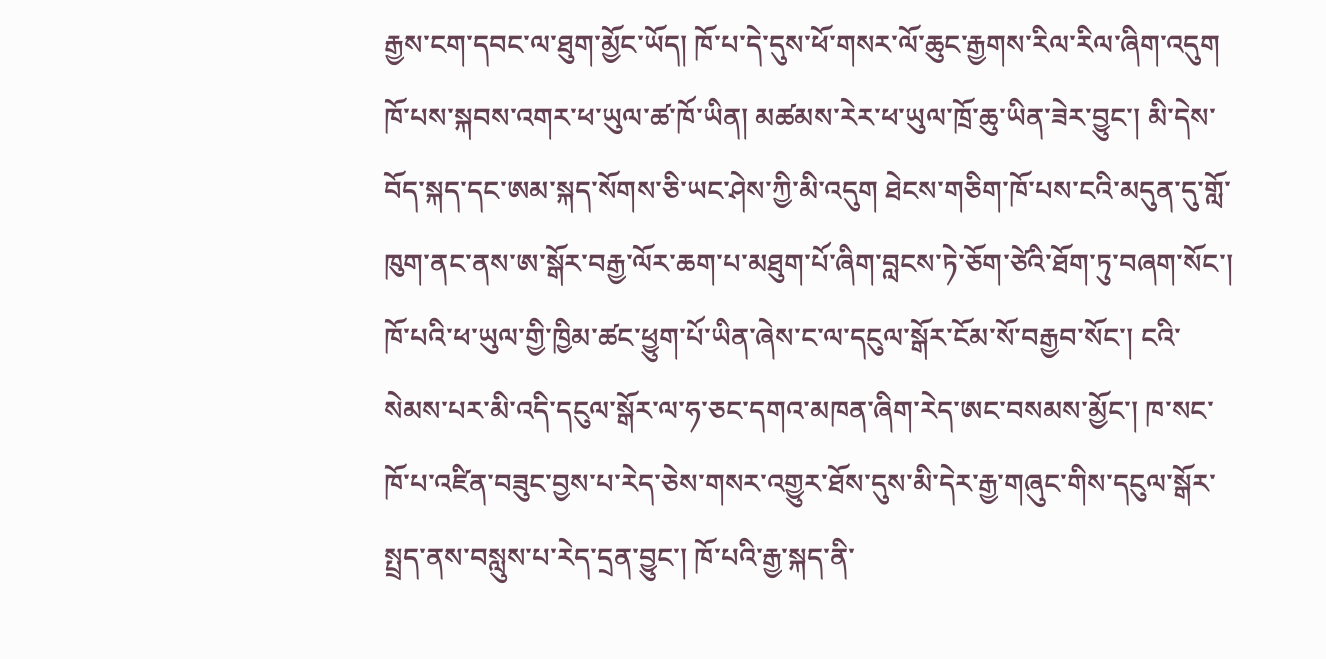རྒྱས་ངག་དབང་ལ་ཐུག་མྱོང་ཡོད། ཁོ་པ་དེ་དུས་ཕོ་གསར་ལོ་ཆུང་རྒྱགས་རིལ་རིལ་ཞིག་འདུག ཁོ་པས་སྐབས་འགར་ཕ་ཡུལ་ཚ་ཁོ་ཡིན། མཚམས་རེར་ཕ་ཡུལ་ཁྲོ་ཆུ་ཡིན་ཟེར་བྱུང་། མི་དེས་བོད་སྐད་དང་ཨམ་སྐད་སོགས་ཅི་ཡང་ཤེས་ཀྱི་མི་འདུག ཐེངས་གཅིག་ཁོ་པས་ངའི་མདུན་དུ་གློ་ཁུག་ནང་ནས་ཨ་སྒོར་བརྒྱ་ལོར་ཆག་པ་མཐུག་པོ་ཞིག་བླངས་ཏེ་ཅོག་ཙེའི་ཐོག་ཏུ་བཞག་སོང་། ཁོ་པའི་ཕ་ཡུལ་གྱི་ཁྱིམ་ཚང་ཕྱུག་པོ་ཡིན་ཞེས་ང་ལ་དངུལ་སྒོར་ངོམ་སོ་བརྒྱབ་སོང་། ངའི་སེམས་པར་མི་འདི་དངུལ་སྒོར་ལ་ཧ་ཅང་དགའ་མཁན་ཞིག་རེད་ཨང་བསམས་མྱོང་། ཁ་སང་ཁོ་པ་འཛིན་བཟུང་བྱས་པ་རེད་ཅེས་གསར་འགྱུར་ཐོས་དུས་མི་དེར་རྒྱ་གཞུང་གིས་དངུལ་སྒོར་སྤྲད་ནས་བསླུས་པ་རེད་དྲན་བྱུང་། ཁོ་པའི་རྒྱ་སྐད་ནི་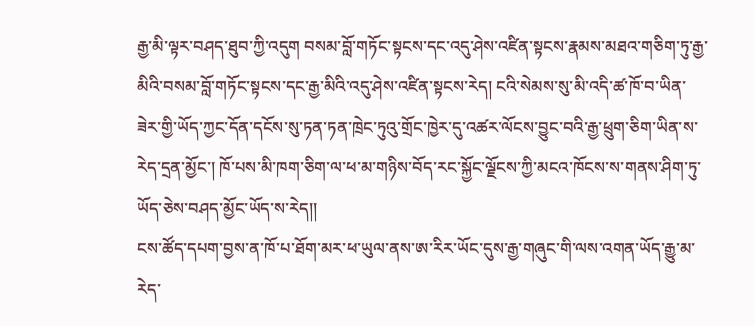རྒྱ་མི་ལྟར་བཤད་ཐུབ་ཀྱི་འདུག བསམ་བློ་གཏོང་སྟངས་དང་འདུ་ཤེས་འཛིན་སྟངས་རྣམས་མཐའ་གཅིག་ཏུ་རྒྱ་མིའི་བསམ་བློ་གཏོང་སྟངས་དང་རྒྱ་མིའི་འདུ་ཤེས་འཛིན་སྟངས་རེད། ངའི་སེམས་སུ་མི་འདི་ཚ་ཁོ་བ་ཡིན་ཟེར་གྱི་ཡོད་ཀྱང་དོན་དངོས་སུ་ཏན་ཏན་ཁྲེང་ཏུའུ་གྲོང་ཁྱེར་དུ་འཚར་ལོངས་བྱུང་བའི་རྒྱ་ཕྲུག་ཅིག་ཡིན་ས་རེད་དྲན་མྱོང་། ཁོ་པས་མི་ཁག་ཅིག་ལ་ཕ་མ་གཉིས་བོད་རང་སྐྱོང་ལྗོངས་ཀྱི་མངའ་ཁོངས་ས་གནས་ཤིག་ཏུ་ཡོད་ཅེས་བཤད་མྱོང་ཡོད་ས་རེད།།
ངས་ཚོད་དཔག་བྱས་ན་ཁོ་པ་ཐོག་མར་ཕ་ཡུལ་ནས་ཨ་རིར་ཡོང་དུས་རྒྱ་གཞུང་གི་ལས་འགན་ཡོད་རྒྱུ་མ་རེད་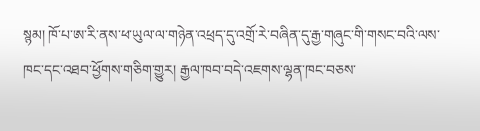སྙམ། ཁོ་པ་ཨ་རི་ནས་ཕ་ཡུལ་ལ་གཉེན་འཕྲད་དུ་འགྲོ་རེ་བཞིན་དུ་རྒྱ་གཞུང་གི་གསང་བའི་ལས་ཁང་དང་འཐབ་ཕྱོགས་གཅིག་གྱུར། རྒྱལ་ཁབ་བདེ་འཇགས་ལྷན་ཁང་བཅས་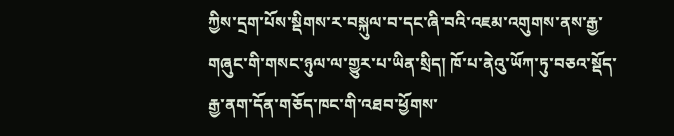ཀྱིས་དྲག་པོས་སྡིགས་ར་བསྐུལ་བ་དང་ཞི་བའི་འཇམ་འགུགས་ནས་རྒྱ་གཞུང་གི་གསང་ཉུལ་ལ་གྱུར་པ་ཡིན་སྲིད། ཁོ་པ་ནེའུ་ཡོཀ་ཏུ་བཅའ་སྡོད་རྒྱ་ནག་དོན་གཅོད་ཁང་གི་འཐབ་ཕྱོགས་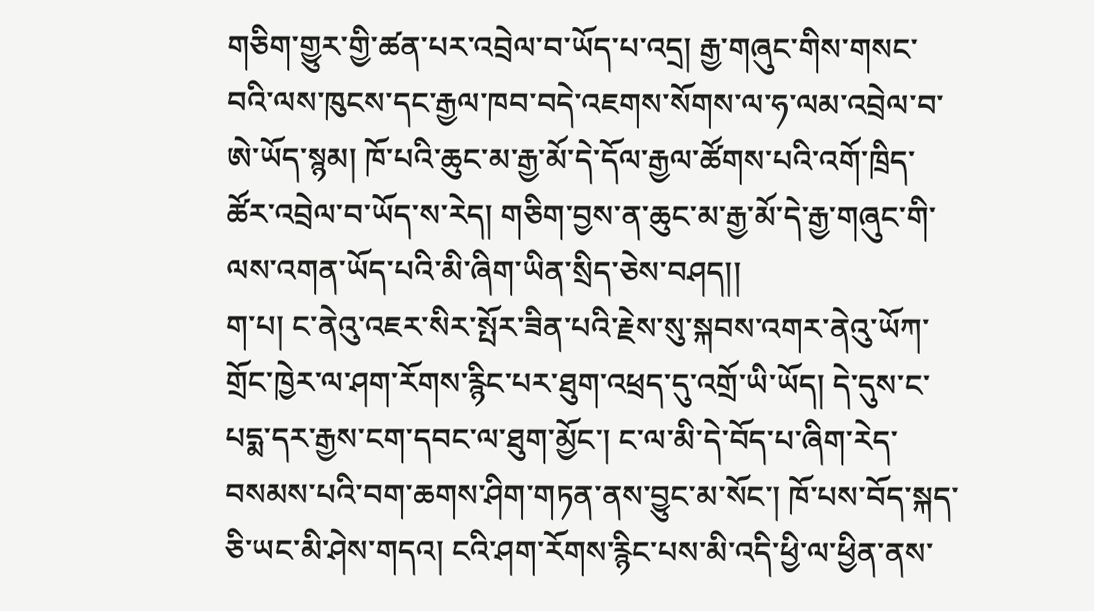གཅིག་གྱུར་གྱི་ཚན་པར་འབྲེལ་བ་ཡོད་པ་འདྲ། རྒྱ་གཞུང་གིས་གསང་བའི་ལས་ཁུངས་དང་རྒྱལ་ཁབ་བདེ་འཇགས་སོགས་ལ་ཧ་ལམ་འབྲེལ་བ་ཨེ་ཡོད་སྙམ། ཁོ་པའི་ཆུང་མ་རྒྱ་མོ་དེ་དོལ་རྒྱལ་ཚོགས་པའི་འགོ་ཁྲིད་ཚོར་འབྲེལ་བ་ཡོད་ས་རེད། གཅིག་བྱས་ན་ཆུང་མ་རྒྱ་མོ་དེ་རྒྱ་གཞུང་གི་ལས་འགན་ཡོད་པའི་མི་ཞིག་ཡིན་སྲིད་ཅེས་བཤད།།
ག་པ། ང་ནེའུ་འཇར་སིར་སྤོར་ཟིན་པའི་རྗེས་སུ་སྐབས་འགར་ནེའུ་ཡོཀ་གྲོང་ཁྱེར་ལ་ཤག་རོགས་རྙིང་པར་ཐུག་འཕྲད་དུ་འགྲོ་ཡི་ཡོད། དེ་དུས་ང་པདྨ་དར་རྒྱས་ངག་དབང་ལ་ཐུག་མྱོང་། ང་ལ་མི་དེ་བོད་པ་ཞིག་རེད་བསམས་པའི་བག་ཆགས་ཤིག་གཏན་ནས་བྱུང་མ་སོང་། ཁོ་པས་བོད་སྐད་ཅི་ཡང་མི་ཤེས་གདའ། ངའི་ཤག་རོགས་རྙིང་པས་མི་འདི་ཕྱི་ལ་ཕྱིན་ནས་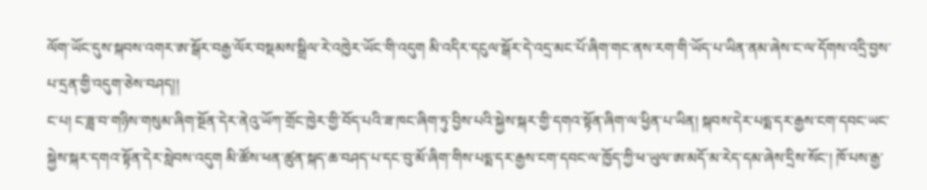ལོག་ཡོང་དུས་སྐབས་འགར་ཨ་སྒོར་བརྒྱ་ལོར་བསྡམས་སྒྲིལ་རེ་འཁྱེར་ཡོང་གི་འདུག མི་འདིར་དངུལ་སྒོར་དེ་འདྲ་མང་པོ་ཞིག་གང་ནས་རག་གི་ཡོད་པ་ཡིན་ནམ་ཞེས་ང་ལ་དོགས་འདྲི་བྱས་པ་དྲན་གྱི་འདུག་ཅེས་བཤད།།
ང་པ། ང་ཟླ་བ་གཉིས་གསུམ་ཞིག་སྔོན་དེར་ནེའུ་ཡོཀ་གྲོང་ཁྱེར་གྱི་བོད་པའི་ཟ་ཁང་ཞིག་ཏུ་བྱིས་པའི་སྐྱེས་སྐར་གྱི་དགའ་སྟོན་ཞིག་ལ་ཕྱིན་པ་ཡིན། སྐབས་དེར་པདྨ་དར་རྒྱས་ངག་དབང་ཡང་སྐྱེས་སྐར་དགའ་སྟོན་དེར་སླེབས་འདུག མི་ཚོས་ཕན་ཚུན་སྐད་ཆ་བཤད་པ་དང་བུ་མོ་ཞིག་གིས་པདྨ་དར་རྒྱས་ངག་དབང་ལ་ཁྱོད་ཀྱི་ཕ་ཡུལ་ཨ་མདོ་མ་རེད་དམ་ཞེས་དྲིས་སོང་། ཁོ་པས་རྒྱ་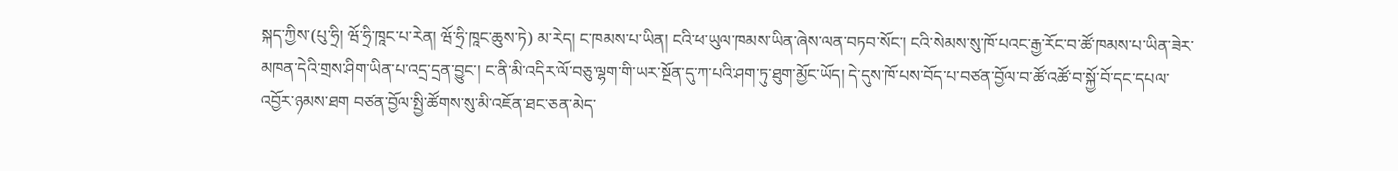སྐད་ཀྱིས་(པུ་ཧྲི། ཝོ་ཧྲི་ཁཱང་པ་རེན། ཝོ་ཧྲི་ཁཱང་ཆུས་ཏེ) མ་རེད། ང་ཁམས་པ་ཡིན། ངའི་ཕ་ཡུལ་ཁམས་ཡིན་ཞེས་ལན་བཏབ་སོང་། ངའི་སེམས་སུ་ཁོ་པའང་རྒྱ་རོང་བ་ཚོ་ཁམས་པ་ཡིན་ཟེར་མཁན་དེའི་གྲས་ཤིག་ཡིན་པ་འདྲ་དྲན་བྱུང་། ང་ནི་མི་འདིར་ལོ་བཅུ་ལྷག་གི་ཡར་སྔོན་དུ་ཀ་པའི་ཤག་ཏུ་ཐུག་མྱོང་ཡོད། དེ་དུས་ཁོ་པས་བོད་པ་བཙན་བྱོལ་བ་ཚོ་འཚོ་བ་སྐྱོ་བོ་དང་དཔལ་འབྱོར་ཉམས་ཐག བཙན་བྱོལ་སྤྱི་ཚོགས་སུ་མི་འཇོན་ཐང་ཅན་མེད་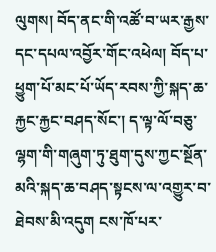ལུགས། བོད་ནང་གི་འཚོ་བ་ཡར་རྒྱས་དང་དཔལ་འབྱོར་གོང་འཕེལ། བོད་པ་ཕྱུག་པོ་མང་པོ་ཡོད་རབས་ཀྱི་སྐད་ཆ་རྐྱང་རྐྱང་བཤད་སོང་། ད་ལྟ་ལོ་བཅུ་ལྷག་གི་གཞུག་ཏུ་ཐུག་དུས་ཀྱང་སྔོན་མའི་སྐད་ཆ་བཤད་སྟངས་ལ་འགྱུར་བ་ཐེབས་མི་འདུག ངས་ཁོ་པར་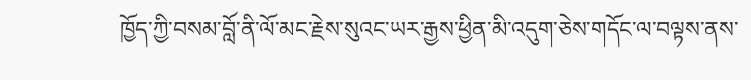ཁྱོད་ཀྱི་བསམ་བློ་ནི་ལོ་མང་རྗེས་སུའང་ཡར་རྒྱས་ཕྱིན་མི་འདུག་ཅེས་གདོང་ལ་བལྟས་ནས་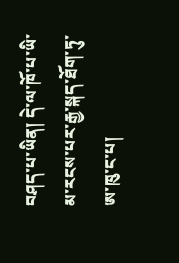བཤད་པ་ཡིན། དེ་ལ་ཁོ་པ་ཡི་མ་རངས་པར་རྒྱ་སྐད་ཐོག་ཏུ་ཨ་ཁུ་ང་པ།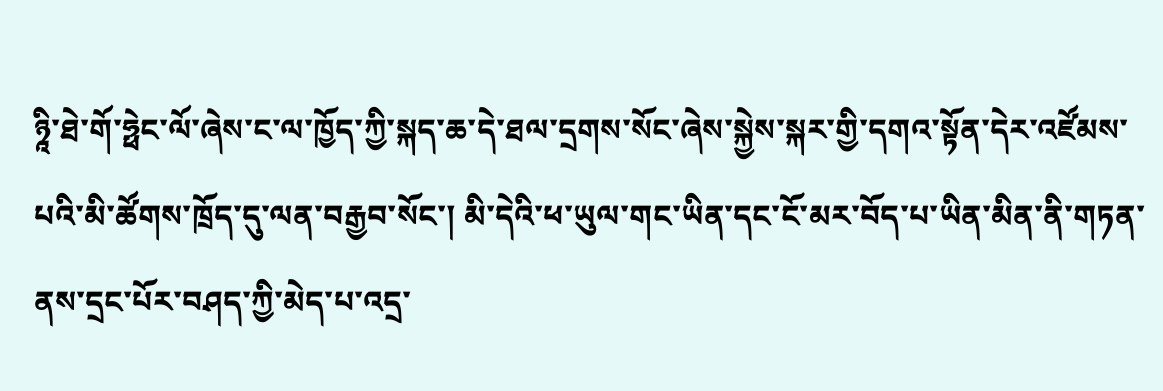ཉཱི་ཐེ་གོ་ཧྥེང་ལོ་ཞེས་ང་ལ་ཁྱོད་ཀྱི་སྐད་ཆ་དེ་ཐལ་དྲགས་སོང་ཞེས་སྐྱེས་སྐར་གྱི་དགའ་སྟོན་དེར་འཛོམས་པའི་མི་ཚོགས་ཁྲོད་དུ་ལན་བརྒྱབ་སོང་། མི་དེའི་ཕ་ཡུལ་གང་ཡིན་དང་ངོ་མར་བོད་པ་ཡིན་མིན་ནི་གཏན་ནས་དྲང་པོར་བཤད་ཀྱི་མེད་པ་འདྲ་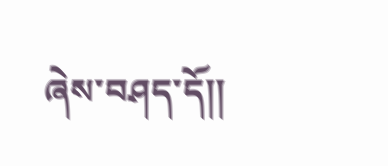ཞེས་བཤད་དོ།།